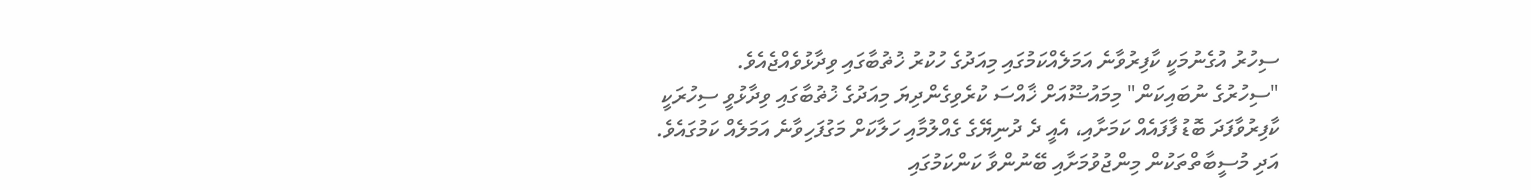ސިހުރު އުގެނުމަކީ ކާފިރުވާނެ އަމަލެއްކަމުގައި މިއަދުގެ ހުކުރު ޚުޡުބާގައި ވިދާޅުވެއްޖެއެވެ.
"ސިހުރުގެ ނުބައިކަން" މިމައުޟޫއަށް ޚާއްސަ ކުރެވިގެންދިޔަ މިއަދުގެ ޚުޡުބާގައި ވިދާޅުވީ ސިހުރަކީ ކާފިރުވާފަދަ ބޮޑު ފާފައެއް ކަމަށާއި، އެއީ ދެ ދުނިޔޭގެ ގެއްލުމާއި ހަލާކަށް މަގުފަހިވާނެ އަމަލެއް ކަމުގައެވެ. އަދި މުސީބާތްތަކުން މިންޖުވުމަށާއި ބޭނުންވާ ކަންކަމުގައި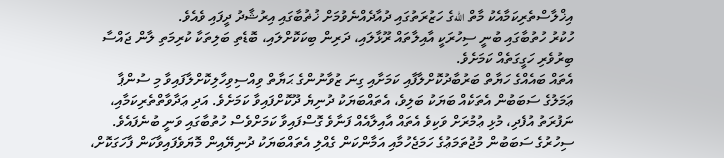އިޚްލާސްތެރިކަމާއެކު މާތް اللهގެ ހަޒުރަތުގައި ދުއާދެއްނެވުމަށް ޚުޡުބާގައި އިރުޝާދު ދީފައި ވެއެވެ.
ހުކުރު ހުތުބާގައި ބުނީ ސިހުރަކީ އާއިލާތައް ރޫޅާލައި، ދަރިން ބިކަކޮށްލައި، ބޮޑެތި ބަލިތަކާ ކުރިމަތި ލާން ޖައްސާ ބިރުވެރި ހަގީގަތެއް ކަމަށެވެ.
އެތައް ބައެއްގެ ހަޔާތް ބަރުބާދުކޮށްލާފާއި ކަމަށާއި ގިނަ ޒުވާނުންގެ ޙަޔާތް ވިއްސިވިހާލިކޮށްލާފައިވާ މި ސުންޕާ ޢަމަލުގެ ސަބަބުން އެތަކެއް ބަޔަކު ބަލިވެ، އެތައްބަޔަކު ދުނިޔެ ދޫކޮށްފައިވާ ކަމަށެވެ. އަދި ޢަދާވާތްތެރިކަމާއި، ނަފުރަތު އުފެދި، މުޅި ޢުމުރަށް ވަކިވެ އެތައް އާއިލާއެއް ފަނާވެ ގޮސްފައިވާ ކަމަށްވެސް ހުތުބާގައި ވަނީ ބުނެފައެވެ.
ސިހުރުގެ ސަބަބުން މުޖުތަމަޢުގެ ހަމަޖެހުމާއި އަމާންކަން ގެއްލި އެތައްބަޔަކު ދުނިޔޭއިން މޮޔަވެފައިވާކަން ފާހަގަކޮށް،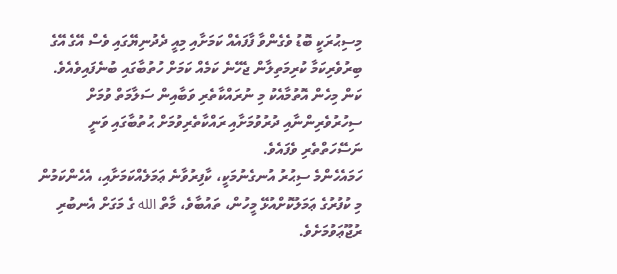މިސިޙުރަކީ ބޮޑު ވެގެންވާ ފާފައެއް ކަމަށާއި މިއީ ދެދުނިޔޭގައި ވެސް އޭގެ އޭގެ ބިރުވެރިކަމާ ކުރިމަތިލާން ޖެހޭނެ ކަމެއް ކަމަށް ހުތުބާގައި ބުނެފައިވެއެވެ. ކަން މިހެން އޮތުމާއެކު މި ނުރައްކާތެރި ވަބާއިން ސަލާމަތް ވުމަށް ސިހުރުވެރިންނާއި ދުރުވުމަށާއި ރައްކާތެރިވުމަށް ޙުތުބާގައި ވަނީ ނަސޭހަތްތެރި ވެފައެވެ.
ހަމައެހެންމެ ސިޙުރު އުނގެނުމަކީ، ކާފިރުވާނެ ޢަމަލެއްކަމަށާއި، އެހެންކަމުން މި ކުފުރުގެ ޢަމަލުކޮށްއުޅޭ މީހުން، ތައުބާވެ، މާތް الله ގެ މަގަށް އެނބުރި ރުޖޫޢަވުމަށެވެ.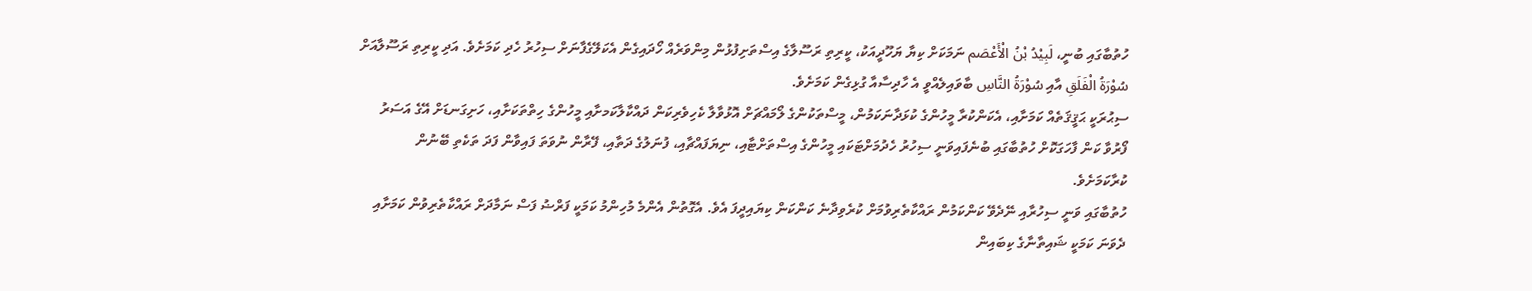ހުތުބާގައި ބުނީ، لَبِيْدُ بْنُ الْأَعْصَم ނަމަކަށް ކިޔާ ޔަހޫދީއަކު، ކީރިތި ރަސޫލާގެ އިސްތަށިފުޅުން މިންވަރެއް ހޯދައިގެން އެކަލޭގެފާނަށް ސިހުރު ހެދި ކަމަށެވެ. އަދި ކީރިތި ރަސޫލާއަށް سُوْرَةُ الْفَلَقِ އާއި سُوْرَةُ النَّاسِ ބާވައިލެއްވީ އެ ހާދިސާއާ ގުޅިގެން ކަމަށެވެ.
ސިޙުރަކީ ޙަޤީޤަތެއް ކަމަށާއި، އެކަންކުރާ މީހުންގެ ކުޅަދާނަކަމުން، މީސްތަކުންގެ ލޯމައްޗަށް އޮޅުވާލާ ކެހިވެރިކަން ދައްކާލާކަމށާއި މީހުންގެ ހިތްތަކަށާއި، ހަށިގަނޑަށް އޭގެ އަސަރު ފޯރުވާ ކަން ފާހަގަކޮށް ހުތުބާގައި ބުނެފައިވަނީ ސިހުރު ހެދުމަށްޓަކައި މީހުންގެ އިސްތަށްޓާއި، ނިޔަފައްޗާއި، ފުނަލުގެ ދަތާއި، ފޭރާން ނުވަތަ ފައިވާން ފަދަ ތަކެތި ބޭނުން ކުރާކަމަށެވެ.
ހުތުބާގައި ވަނީ ސިހުރާއި ނޭދެވޭ ކަންކަމުން ރައްކާތެރިވުމަށް ކުރެވިދާނެ ކަންކަން ކިޔައިދީފަ އެވެ. އެގޮތުން އެންމެ މުހިންމު ކަމަކީ ފަރްޟު ފަސް ނަމާދަށް ރައްކާތެރިވުން ކަމަށާއި ދެވަނަ ކަމަކީ ޝައިތާނާގެ ކިބައިން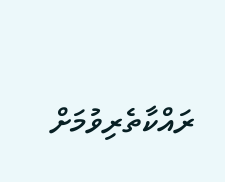ރައްކާތެރިވުމަށް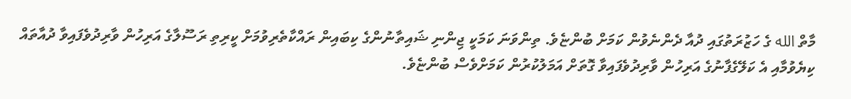މާތް الله ގެ ހަޒުރަތުގައި ދުއާ ދެންނެވުން ކަމަށް ބުންޏެވެ. ތިންވަނަ ކަމަކީ ޖިންނި ޝައިތާނުންގެ ކިބައިން ރައްކާތެރިވުމަށް ކީރިތި ރަސޫލާގެ އަރިހުން ވާރިދުވެފައިވާ ދުއާތައް ކިޔެވުމާއި އެ ކަލޭގެފާނުގެ އަރިހުން ވާރިދުވެފައިވާ ގޮތަށް އަމަލުކުރުން ކަމަށްވެސް ބުންޏެވެ.